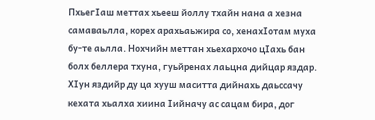ПхьегIаш меттах хьееш йоллу тхайн нана а хезна самаваьлла, корех арахьаьжира со, хенахIотам муха бу-те аьлла. Нохчийн меттан хьехархочо цIахь бан болх беллера тхуна, гуьйренах лаьцна дийцар яздар.
ХIун яздийр ду ца хууш маситта дийнахь даьссачу кехата хьалха хиина Iийначу ас сацам бира, дог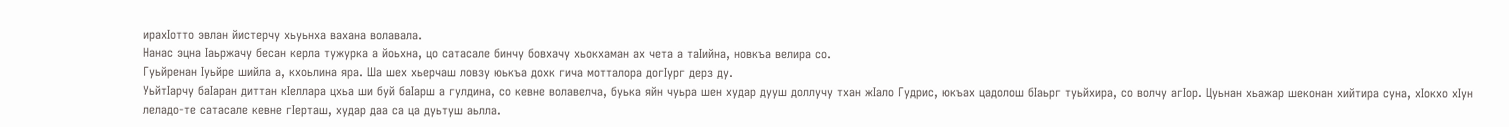ирахӀотто эвлан йистерчу хьуьнха вахана волавала.
Нанас эцна Iаьржачу бесан керла тужурка а йоьхна, цо сатасале бинчу бовхачу хьокхаман ах чета а таIийна, новкъа велира со.
Гуьйренан Iуьйре шийла а, кхоьлина яра. Ша шех хьерчаш ловзу юькъа дохк гича мотталора догIург дерз ду.
УьйтIарчу баIаран диттан кIеллара цхьа ши буй баIарш а гулдина, со кевне волавелча, буька яйн чуьра шен худар дууш доллучу тхан жIало Гудрис, юкъах цадолош бIаьрг туьйхира, со волчу агIор. Цуьнан хьажар шеконан хийтира суна, хIокхо хIун леладо-те сатасале кевне гIерташ, худар даа са ца дуьтуш аьлла.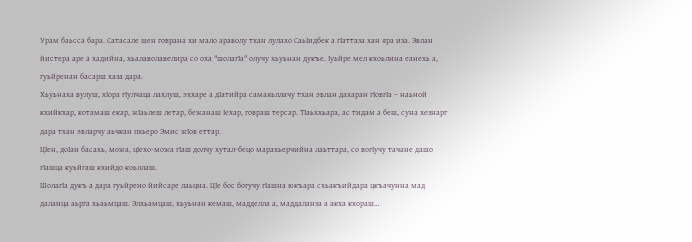Урам баьсса бара. Сатасале шен говрана хи мало араволу тхан лулахо СаьIидбек а гIаттаза хан яра иза. Эвлан йистера аре а хадийна, хьалаволавелира со оха "шолагIа" олучу хьуьнан дукъе. Iуьйре мел кхоьлина еанехь а, гуьйренан басарш хаза дара.
Хьуьнаха вулуш, хIора гIулчаца лахлуш, эххаре а дIатийра самаяьллачу тхан эвлан дахаран гIовгIа – наьной кхийкхар, котамаш екар, жIаьлеш летар, бежанаш Iехар, говраш терсар. ТIаьххьара, ас тидам а беш, суна хезнарг дара тхан эвларчу аьчкан пхьеро Эмис жIов еттар.
ЦIен, доIан басахь, можа, цIехо-можа гIаш долчу хутал-бецо марахьерчийна лаьттара, со вогIучу тачане дашо гIашца куьйгаш кхийдо коьллаш.
ШолагIа дукъ а дара гуьйрено йийсаре лаьцна. ЦIе бос богучу гIашна юкъара схьакъийдара цкъачунна мад даланца аьрга хьаьмцаш. Элхьамцаш, хьуьнан кемаш, мадделла а, маддаланза а акха кхораш…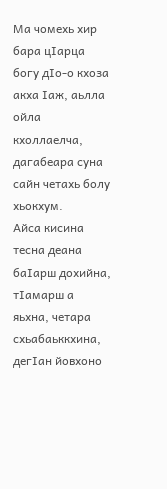Ма чомехь хир бара цIарца богу дIо-о кхоза акха Iаж, аьлла ойла кхоллаелча, дагабеара суна сайн четахь болу хьокхум.
Айса кисина тесна деана баIарш дохийна, тIамарш а яьхна, четара схьабаьккхина, дегIан йовхоно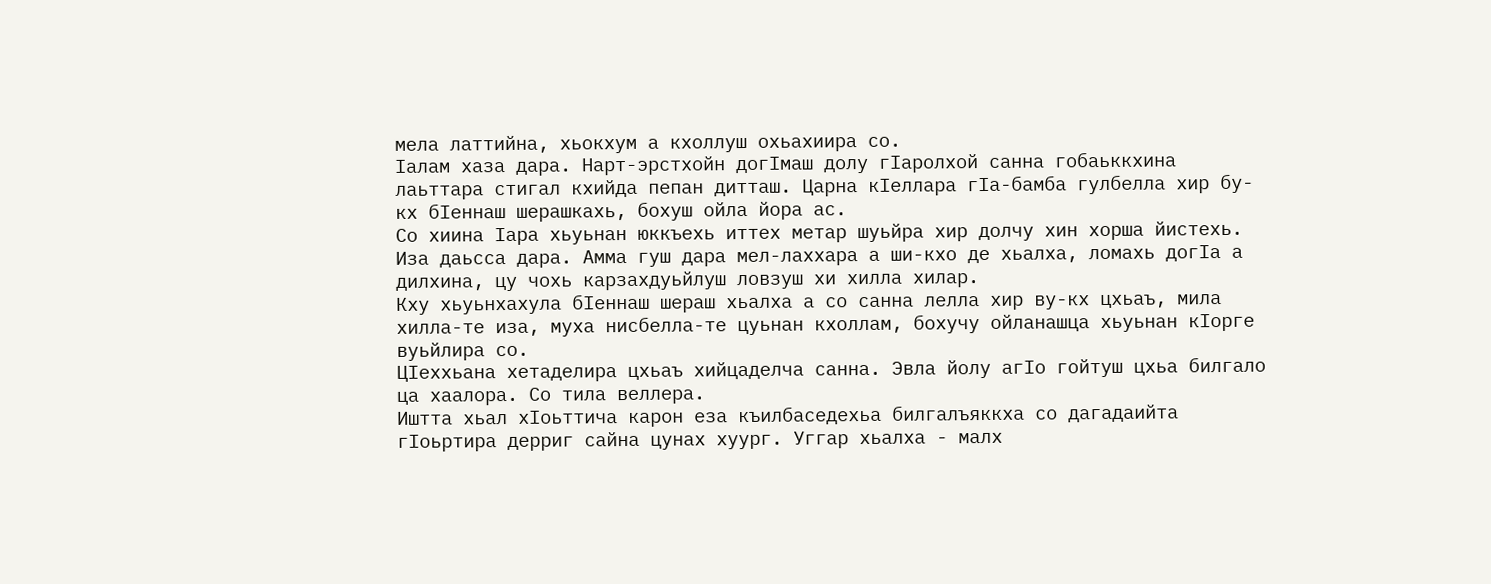мела латтийна, хьокхум а кхоллуш охьахиира со.
Iалам хаза дара. Нарт-эрстхойн догIмаш долу гIаролхой санна гобаьккхина лаьттара стигал кхийда пепан дитташ. Царна кIеллара гIа-бамба гулбелла хир бу-кх бIеннаш шерашкахь, бохуш ойла йора ас.
Со хиина Iара хьуьнан юккъехь иттех метар шуьйра хир долчу хин хорша йистехь. Иза даьсса дара. Амма гуш дара мел-лаххара а ши-кхо де хьалха, ломахь догIа а дилхина, цу чохь карзахдуьйлуш ловзуш хи хилла хилар.
Кху хьуьнхахула бIеннаш шераш хьалха а со санна лелла хир ву-кх цхьаъ, мила хилла-те иза, муха нисбелла-те цуьнан кхоллам, бохучу ойланашца хьуьнан кIорге вуьйлира со.
ЦIеххьана хетаделира цхьаъ хийцаделча санна. Эвла йолу агIо гойтуш цхьа билгало ца хаалора. Со тила веллера.
Иштта хьал хIоьттича карон еза къилбаседехьа билгалъяккха со дагадаийта гIоьртира дерриг сайна цунах хуург. Уггар хьалха - малх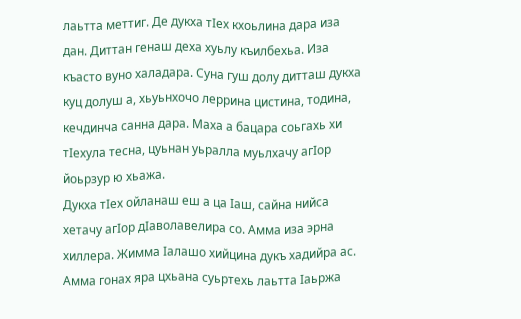лаьтта меттиг. Де дукха тIех кхоьлина дара иза дан. Диттан генаш деха хуьлу къилбехьа. Иза къасто вуно халадара. Суна гуш долу дитташ дукха куц долуш а, хьуьнхочо леррина цистина, тодина, кечдинча санна дара. Маха а бацара соьгахь хи тIехула тесна, цуьнан уьралла муьлхачу агIор йоьрзур ю хьажа.
Дукха тIех ойланаш еш а ца Iаш, сайна нийса хетачу агIор дIаволавелира со. Амма иза эрна хиллера. Жимма Iалашо хийцина дукъ хадийра ас. Амма гонах яра цхьана суьртехь лаьтта Iаьржа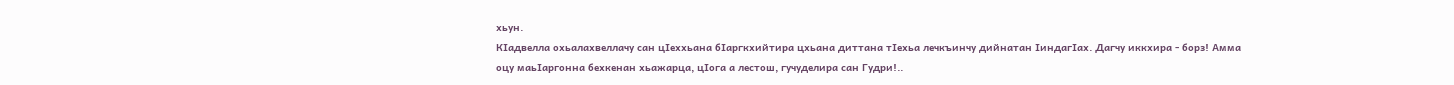хьун.
КIадвелла охьалахвеллачу сан цIеххьана бIаргкхийтира цхьана диттана тIехьа лечкъинчу дийнатан IиндагIах. Дагчу иккхира - борз! Амма оцу маьIаргонна бехкенан хьажарца, цIога а лестош, гучуделира сан Гудри!..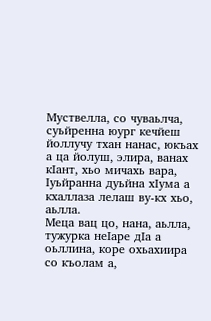Муствелла, со чуваьлча, суьйренна юург кечйеш йоллучу тхан нанас, юкъах а ца йолуш, элира, ванах кIант, хьо мичахь вара, Iуьйранна дуьйна хIума а кхаллаза лелаш ву-кх хьо, аьлла.
Меца вац цо, нана, аьлла, тужурка неIаре дIа а оьллина, коре охьахиира со къолам а,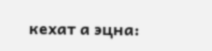кехат а эцна: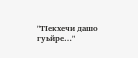"ТIекхечи дашо гуьйре…"